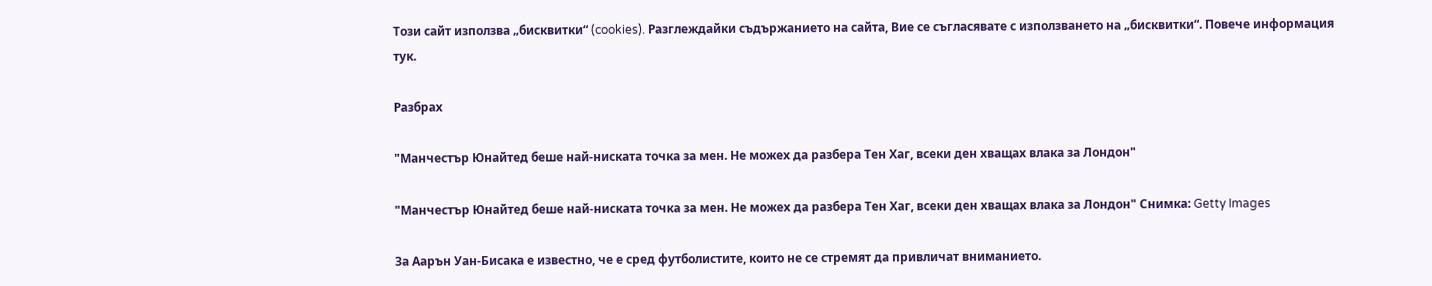Този сайт използва „бисквитки“ (cookies). Разглеждайки съдържанието на сайта, Вие се съгласявате с използването на „бисквитки“. Повече информация тук.

Разбрах

"Манчестър Юнайтед беше най-ниската точка за мен. Не можех да разбера Тен Хаг, всеки ден хващах влака за Лондон"

"Манчестър Юнайтед беше най-ниската точка за мен. Не можех да разбера Тен Хаг, всеки ден хващах влака за Лондон" Снимка: Getty Images

За Аарън Уан-Бисака е известно, че е сред футболистите, които не се стремят да привличат вниманието.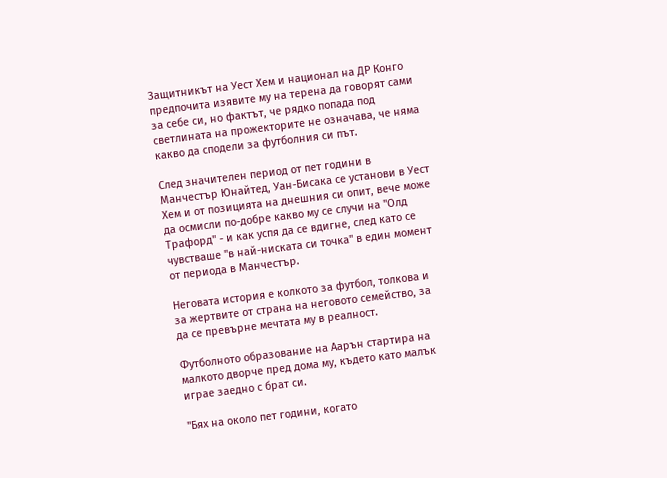Защитникът на Уест Хем и национал на ДР Конго предпочита изявите му на терена да говорят сами за себе си, но фактът, че рядко попада под светлината на прожекторите не означава, че няма какво да сподели за футболния си път.

След значителен период от пет години в Манчестър Юнайтед, Уан-Бисака се установи в Уест Хем и от позицията на днешния си опит, вече може да осмисли по-добре какво му се случи на "Олд Трафорд" - и как успя да се вдигне, след като се чувстваше "в най-ниската си точка" в един момент от периода в Манчестър.

Неговата история е колкото за футбол, толкова и за жертвите от страна на неговото семейство, за да се превърне мечтата му в реалност.

Футболното образование на Аарън стартира на малкото дворче пред дома му, където като малък играе заедно с брат си.

"Бях на около пет години, когато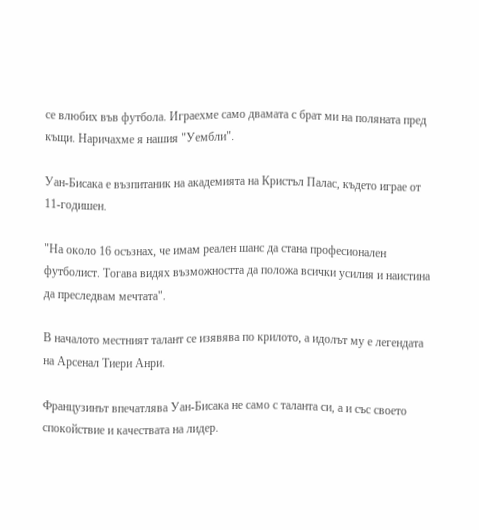се влюбих във футбола. Играехме само двамата с брат ми на поляната пред къщи. Наричахме я нашия "Уембли".

Уан-Бисака е възпитаник на академията на Кристъл Палас, където играе от 11-годишен.

"На около 16 осъзнах, че имам реален шанс да стана професионален футболист. Тогава видях възможността да положа всички усилия и наистина да преследвам мечтата".

В началото местният талант се изявява по крилото, а идолът му е легендата на Арсенал Тиери Анри.

Французинът впечатлява Уан-Бисака не само с таланта си, а и със своето спокойствие и качествата на лидер.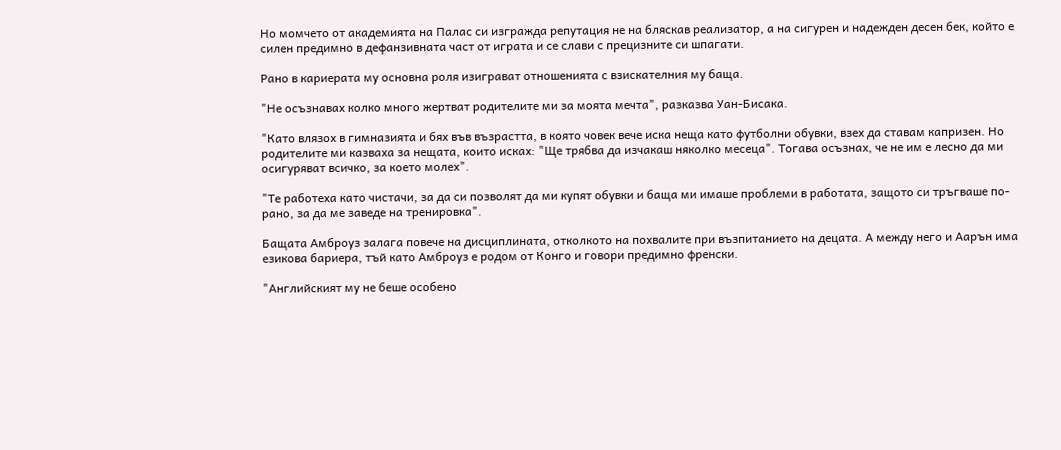Но момчето от академията на Палас си изгражда репутация не на бляскав реализатор, а на сигурен и надежден десен бек, който е силен предимно в дефанзивната част от играта и се слави с прецизните си шпагати.

Рано в кариерата му основна роля изиграват отношенията с взискателния му баща.

"Не осъзнавах колко много жертват родителите ми за моята мечта", разказва Уан-Бисака.

"Като влязох в гимназията и бях във възрастта, в която човек вече иска неща като футболни обувки, взех да ставам капризен. Но родителите ми казваха за нещата, които исках: "Ще трябва да изчакаш няколко месеца". Тогава осъзнах, че не им е лесно да ми осигуряват всичко, за което молех".

"Те работеха като чистачи, за да си позволят да ми купят обувки и баща ми имаше проблеми в работата, защото си тръгваше по-рано, за да ме заведе на тренировка".

Бащата Амброуз залага повече на дисциплината, отколкото на похвалите при възпитанието на децата. А между него и Аарън има езикова бариера, тъй като Амброуз е родом от Конго и говори предимно френски.

"Английският му не беше особено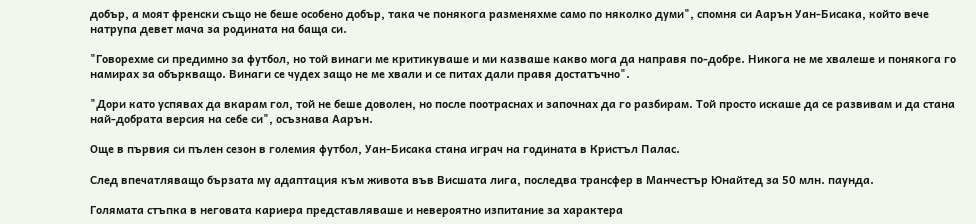добър, а моят френски също не беше особено добър, така че понякога разменяхме само по няколко думи", спомня си Аарън Уан-Бисака, който вече натрупа девет мача за родината на баща си.

"Говорехме си предимно за футбол, но той винаги ме критикуваше и ми казваше какво мога да направя по-добре. Никога не ме хвалеше и понякога го намирах за объркващо. Винаги се чудех защо не ме хвали и се питах дали правя достатъчно".

"Дори като успявах да вкарам гол, той не беше доволен, но после поотраснах и започнах да го разбирам. Той просто искаше да се развивам и да стана най-добрата версия на себе си", осъзнава Аарън.

Още в първия си пълен сезон в големия футбол, Уан-Бисака стана играч на годината в Кристъл Палас.

След впечатляващо бързата му адаптация към живота във Висшата лига, последва трансфер в Манчестър Юнайтед за 50 млн. паунда.

Голямата стъпка в неговата кариера представляваше и невероятно изпитание за характера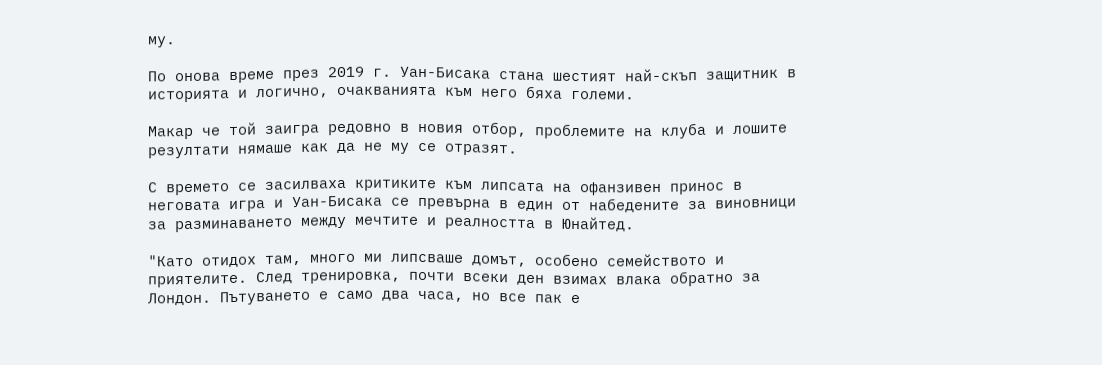му.

По онова време през 2019 г. Уан-Бисака стана шестият най-скъп защитник в историята и логично, очакванията към него бяха големи.

Макар че той заигра редовно в новия отбор, проблемите на клуба и лошите резултати нямаше как да не му се отразят.

С времето се засилваха критиките към липсата на офанзивен принос в неговата игра и Уан-Бисака се превърна в един от набедените за виновници за разминаването между мечтите и реалността в Юнайтед.

"Като отидох там, много ми липсваше домът, особено семейството и приятелите. След тренировка, почти всеки ден взимах влака обратно за Лондон. Пътуването е само два часа, но все пак е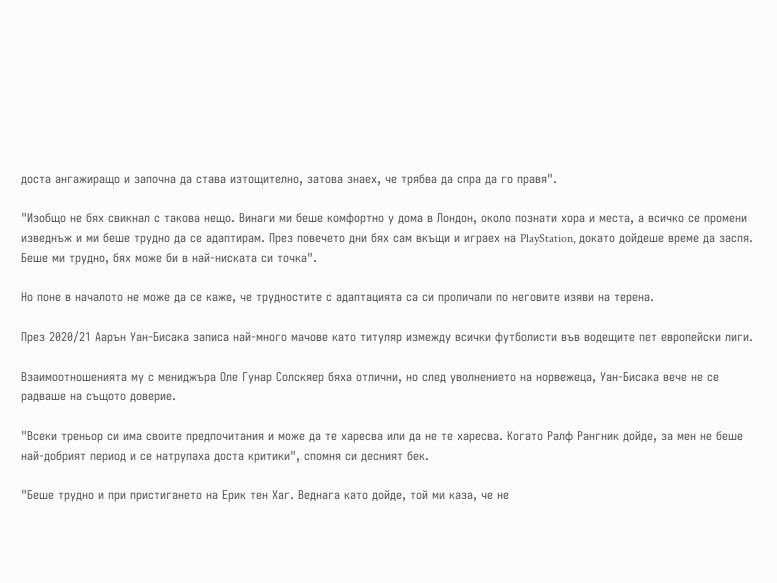доста ангажиращо и започна да става изтощително, затова знаех, че трябва да спра да го правя".

"Изобщо не бях свикнал с такова нещо. Винаги ми беше комфортно у дома в Лондон, около познати хора и места, а всичко се промени изведнъж и ми беше трудно да се адаптирам. През повечето дни бях сам вкъщи и играех на PlayStation, докато дойдеше време да заспя. Беше ми трудно, бях може би в най-ниската си точка".

Но поне в началото не може да се каже, че трудностите с адаптацията са си проличали по неговите изяви на терена.

През 2020/21 Аарън Уан-Бисака записа най-много мачове като титуляр измежду всички футболисти във водещите пет европейски лиги.

Взаимоотношенията му с мениджъра Оле Гунар Солскяер бяха отлични, но след уволнението на норвежеца, Уан-Бисака вече не се радваше на същото доверие.

"Всеки треньор си има своите предпочитания и може да те харесва или да не те харесва. Когато Ралф Рангник дойде, за мен не беше най-добрият период и се натрупаха доста критики", спомня си десният бек.

"Беше трудно и при пристигането на Ерик тен Хаг. Веднага като дойде, той ми каза, че не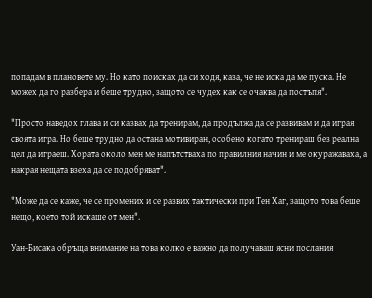попадам в плановете му. Но като поисках да си ходя, каза, че не иска да ме пуска. Не можех да го разбера и беше трудно, защото се чудех как се очаква да постъпя".

"Просто наведох глава и си казвах да тренирам, да продължа да се развивам и да играя своята игра. Но беше трудно да остана мотивиран, особено когато тренираш без реална цел да играеш. Хората около мен ме напътстваха по правилния начин и ме окуражаваха, а накрая нещата взеха да се подобряват".

"Може да се каже, че се промених и се развих тактически при Тен Хаг, защото това беше нещо, което той искаше от мен".

Уан-Бисака обръща внимание на това колко е важно да получаваш ясни послания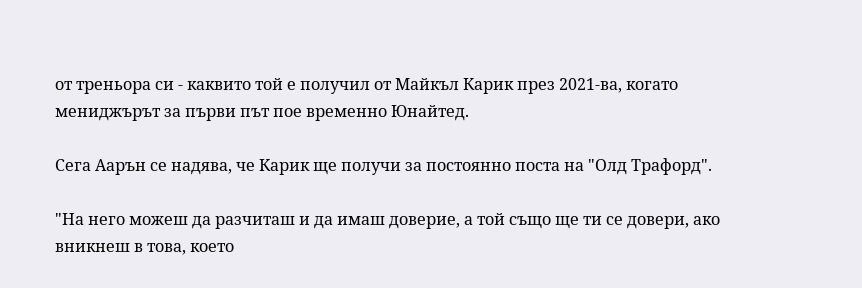от треньора си - каквито той е получил от Майкъл Карик през 2021-ва, когато мениджърът за първи път пое временно Юнайтед.

Сега Аарън се надява, че Карик ще получи за постоянно поста на "Олд Трафорд".

"На него можеш да разчиташ и да имаш доверие, а той също ще ти се довери, ако вникнеш в това, което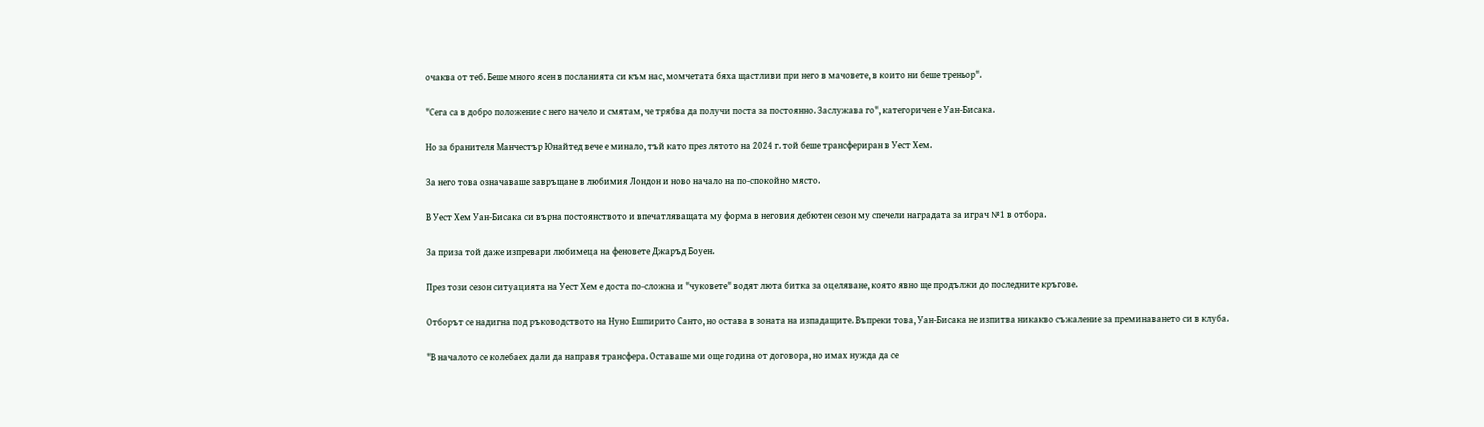очаква от теб. Беше много ясен в посланията си към нас, момчетата бяха щастливи при него в мачовете, в които ни беше треньор".

"Сега са в добро положение с него начело и смятам, че трябва да получи поста за постоянно. Заслужава го", категоричен е Уан-Бисака.

Но за бранителя Манчестър Юнайтед вече е минало, тъй като през лятото на 2024 г. той беше трансфериран в Уест Хем.

За него това означаваше завръщане в любимия Лондон и ново начало на по-спокойно място.

В Уест Хем Уан-Бисака си върна постоянството и впечатляващата му форма в неговия дебютен сезон му спечели наградата за играч №1 в отбора.

За приза той даже изпревари любимеца на феновете Джаръд Боуен.

През този сезон ситуацията на Уест Хем е доста по-сложна и "чуковете" водят люта битка за оцеляване, която явно ще продължи до последните кръгове.

Отборът се надигна под ръководството на Нуно Ешпирито Санто, но остава в зоната на изпадащите. Въпреки това, Уан-Бисака не изпитва никакво съжаление за преминаването си в клуба.

"В началото се колебаех дали да направя трансфера. Оставаше ми още година от договора, но имах нужда да се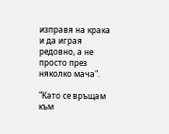изправя на крака и да играя редовно, а не просто през няколко мача".

"Като се връщам към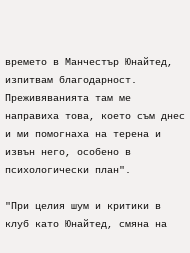времето в Манчестър Юнайтед, изпитвам благодарност. Преживяванията там ме направиха това, което съм днес и ми помогнаха на терена и извън него, особено в психологически план".

"При целия шум и критики в клуб като Юнайтед, смяна на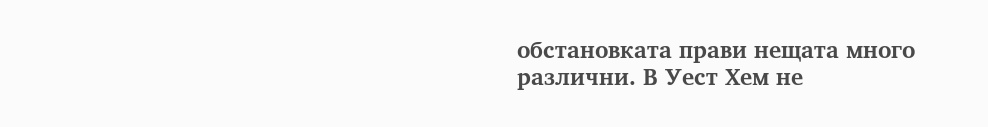обстановката прави нещата много различни. В Уест Хем не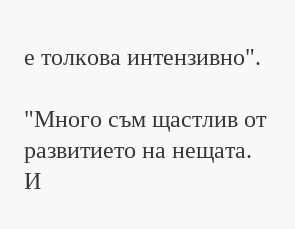е толкова интензивно".

"Много съм щастлив от развитието на нещата. И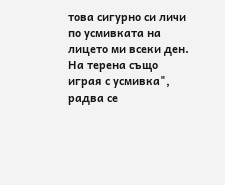това сигурно си личи по усмивката на лицето ми всеки ден. На терена също играя с усмивка", радва се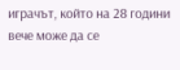играчът, който на 28 години вече може да се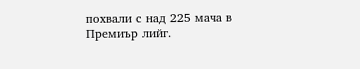похвали с над 225 мача в Премиър лийг.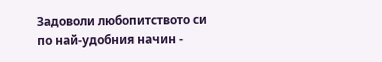Задоволи любопитството си по най-удобния начин -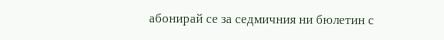абонирай се за седмичния ни бюлетин с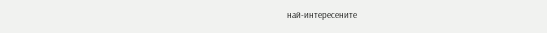най-интересените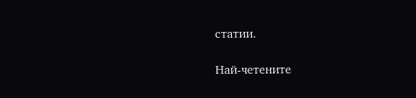статии.

Най-четените